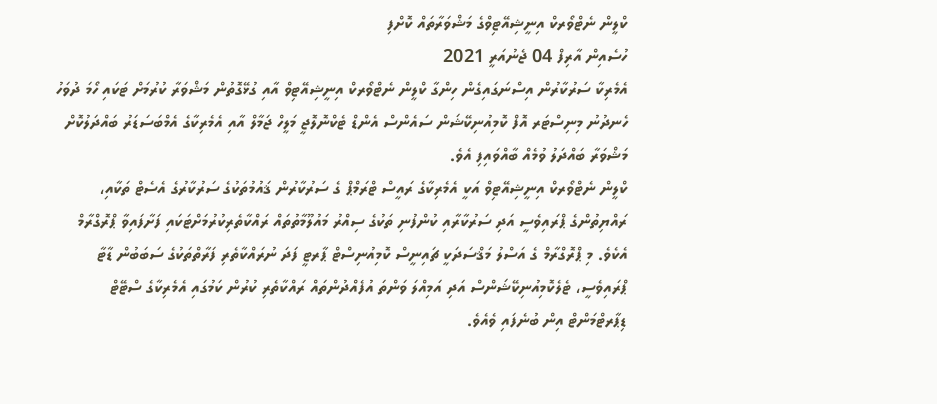ކްލީން ނެޓްވޯރކް އިނީޝިއޭޓިވްގެ މަޝްވަރާތައް ކޮށްފި
ހުސެއިން އާރިފް 04 ޖެނުއަރީ 2021
އެމެރިކާ ސަރުކާރުން އިސްނަގައިގެން ހިންގާ ކްލީން ނެޓްވޯރކް އިނީޝިއޭޓިވް އާއި ގުޅޭގޮތުން މަޝްވަރާ ކުރުމަށް ޓަކައި ހޯމަ ދުވަހު ހެނދުނު މިނިސްޓަރ އޮފް ކޮމިއުނިކޭޝަން ސައެންސް އެންޑް ޓެކްނޮލޮޖީ މަލީހް ޖަމާލް އާއި އެމެރިކާގެ އެމްބަސަޑަރު ބައްދަލުކޮށް މަޝްވަރާ ބައްދަލު ވުމެއް ބާއްވައިފި އެވެ.
ކްލީން ނެޓްވޯރކް އިނީޝިއޭޓިވް އަކީ އެމެރިކާގެ ރައީސް ޓްރަމްޕް ގެ ސަރުކާރުން ޤައުމުތަކުގެ ސަރުކާރުގެ އެސެޓް ތަކާއި، ރައްޔިތުންގެ ޕްރައިވެސީ އަދި ސަރުކާރާއި ކުންފުނި ތަކުގެ ސިއްރު މައުލޫމާތުތައް ރައްކާތެރިކުރުމަށްޓަކައި ފަށާފައިވާ ޕްރޮގްރާމް އެކެވެ. މި ޕްރޮގްރާމް ގެ އަސްލު މަޤްސަދަކީ ޗައިނީސް ކޮމިއުނިސްޓް ޕާރޓީ ފަދަ ނުރައްކާތެރި ފަރާތްތަކުގެ ސަބަބުން ޑާޓާ ޕްރައިވެސީ، ޓެލެކޮމިއުނިކޭޝަންސް އަދި އަމިއްލަ ވަންތަ އުފެއްދުންތައް ރައްކާތެރި ކުރުން ކަމުގައި އެމެރިކާގެ ސްޓޭޓް ޑިޕާރޓްމަންޓް އިން ބުނެފައި ވެއެވެ.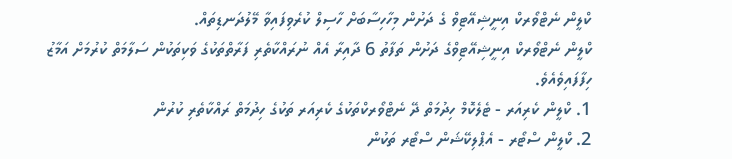ކްލީން ނެޓްވޯރކް އިނީޝިއޭޓިވް ގެ ދަށުން މިހާހިސާބަށް ހާސިލް ކުރެވިފައިވާ މޭލުދަނޑިތައް.
ކްލީން ނެޓްވޯރކް އިނީޝިއޭޓިވްގެ ދަށުން ތަފާތު 6 ދާއިރާ އެއް ނުރައްކާތެރި ފަރާތްތަކުގެ ވަކިތަކުން ސަލާމަތް ކުރުމަށް އަމާޒު ހިފާފައިވެއެވެ.
1. ކްލީން ކެރިއަރ - ޓެލެކޮމް ހިދުމަތް ދޭ ނެޓްވޯރކްތަކުގެ ކެރިއަރ ތަކުގެ ހިދުމަތް ރައްކާތެރި ކުރުން
2. ކްލީން ސްޓޯރ - އެޕްލިކޭޝަން ސްޓޯރ ތަކުން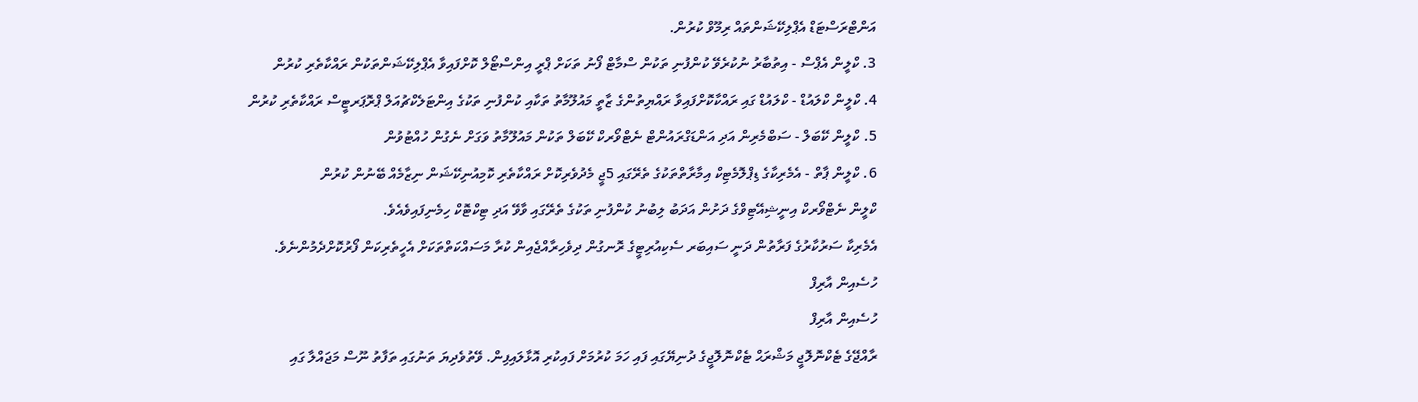އަންޓްރަސްޓަޑް އެޕްލިކޭޝަންތައް ރިމޫވް ކުރުން.
3. ކްލީން އެޕްސް - އިތުބާރު ނުކުރެވޭ ކުންފުނި ތަކުން ސްމާޓް ފޯނު ތަކަށް ޕްރީ އިންސްޓޯލް ކޮށްފައިވާ އެޕްލިކޭޝަންތަކުން ރައްކާތެރި ކުރުން
4. ކްލީން ކްލައުޑް - ކްލައުޑް ގައި ރައްކާކޮށްފައިވާ ރައްޔިތުންގެ ޒާތީ މައުލޫމާތު ތަކާއި ކުންފުނި ތަކުގެ އިންޓަލެކްޗުއަލް ޕްރޮޕަރޓީސް ރައްކާތެރި ކުރުން
5. ކްލީން ކޭބަލް - ސަބްމެރިން އަދި އަންޑަގްރައުންޓް ނެޓްވޯރކް ކޭބަލް ތަކުން މައުލޫމާތު ވަގަށް ނެގުން ހުއްޓުވުން
6. ކްލީން ޕާތް - އެމެރިކާގެ ޑިޕްލޮމެޓިކް އިމާރާތްތަކުގެ ތެރޭގައި 5ޖީ މެދުވެރިކޮށް ރައްކާތެރި ކޮމިއުނިކޭޝަން ނިޒާމެއް ބޭނުން ކުރުން
ކްލީން ނެޓްވޯރކް އިނީޝިއޭޓިވްގެ ދަށުން އަދަބު ލިބުނު ކުންފުނި ތަކުގެ ތެރޭގައި ވާވޭ އަދި ޓިކްޓޮކް ހިމެނިފައިވެއެވެ.
އެމެރިކާ ސަރުކާރުގެ ފަރާތުން ދަނީ ސައިބަރ ސެކިއުރިޓީގެ ރޮނގުން ދިވެހިރާއްޖެއިން ކުރާ މަސައްކަތްތަކަށް އެހީތެރިކަން ފޯރުކޮށްދެމުންނެވެ.
ހުސެއިން އާރިފް
ހުސެއިން އާރިފް
ރާއްޖޭގެ ޓެކްނޮލޮޖީ މަޝްރަޙް ޓެކްނޮލޮޖީގެ ދުނިޔޭގައި ފައި ހަމަ ކުރުމަށް ފައިކުރި އޮޅާލައިފިން. ވޭތުވެދިޔަ ތަނުގައި ތަފާތު ނޫސް މަޖައްލާ ގައި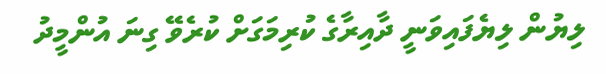ލިޔުން ލިޔެފައިވަނީ ދާއިރާގެ ކުރިމަގަށް ކުރެވޭ ގިނަ އުންމީދު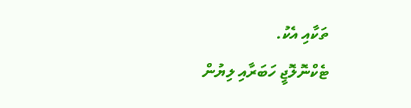ތަކާއި އެކު.
ޓެކްނޮލޮޖީ ހަބަރާއި ލިޔުން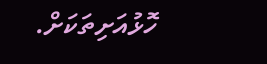ހޮޅުއަށިތަކަށް.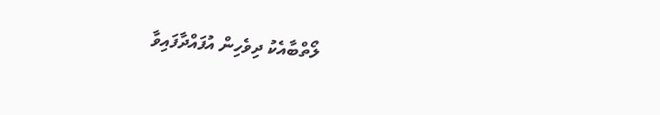ލޯތްބާއެކު ދިވެހިން އުފައްދާފައިވާ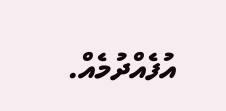އުފެއްދުމެއް.